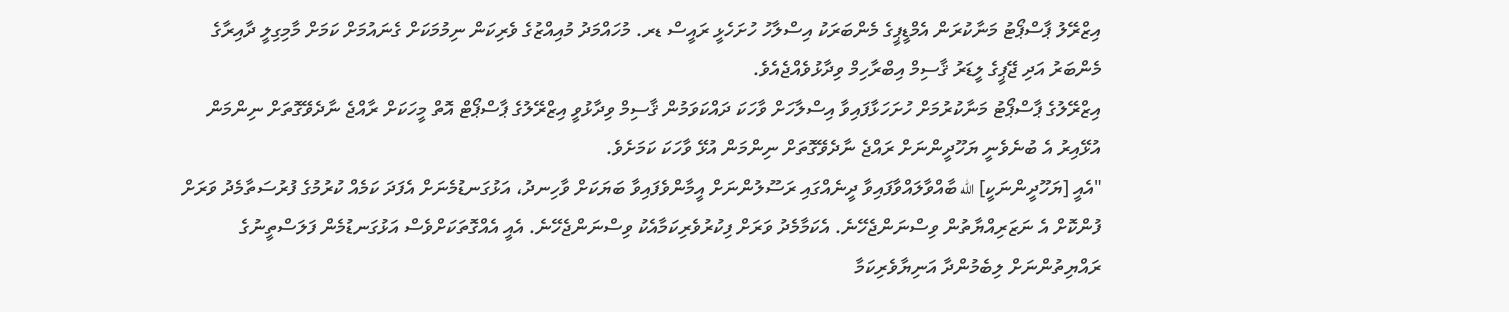އިޒްރޭލު ޕާސްޕޯޓު މަނާކުރަން އެމްޑީޕީގެ މެންބަރަކު އިސްލާހު ހުށަހެޅީ ރައީސް ޑރ. މުހައްމަދު މުއިއްޒުގެ ވެރިކަން ނިމުމަކަށް ގެނައުމަށް ކަމަށް މާމިގިލީ ދާއިރާގެ މެންބަރު އަދި ޖޭޕީގެ ލީޑަރު ޤާސިމް އިބްރާހިމް ވިދާޅުވެއްޖެއެވެ.
އިޒްރޭލުގެ ޕާސްޕޯޓު މަނާކުރުމަށް ހުށަހަޅާފައިވާ އިސްލާހަށް ވާހަކަ ދައްކަވަމުން ޤާސިމް ވިދާޅުވީ އިޒްރޭލުގެ ޕާސްޕޯޓް އޮތް މީހަކަށް ރާއްޖެ ނާދެވޭގޮތަށް ނިންމަން އުޅޭއިރު އެ ބުނެވެނީ ޔަހޫދީންނަށް ރައްޖެ ނާދެވޭގޮތަށް ނިންމަން އުޅޭ ވާހަކަ ކަމަށެވެ.
"އެއީ [ޔަހޫދީންނަކީ] الله ބާއްވާލައްވާފައިވާ ދީނެއްގައި ރަސޫލުންނަށް އީމާންވެފައިވާ ބަޔަކަށް ވާހިނދު، އަޅުގަނޑުމެނަށް އެފަދަ ކަމެއް ކުރުމުގެ ފުރުސަތާމެދު ވަރަށް ފުންކޮށް އެ ނަޒަރިއްޔާތުން ވިސްނަންޖެހޭނެ. އެކަމާމެދު ވަރަށް ފިކުރުވެރިކަމާއެކު ވިސްނަންޖެހޭނެ. އެއީ އެއްގޮތަކަށްވެސް އަޅުގަނޑުމެން ފަލަސްތީނުގެ ރައްޔިތުންނަށް ލިބެމުންދާ އަނިޔާވެރިކަމާ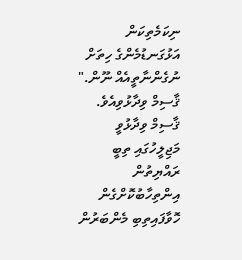ނިކަމެތިކަން އަޅުގަނޑުމެންގެ ހިތަށް ނުގެންނާތީއެއް ނޫން." ޤާސިމް ވިދާޅުވިއެވެ.
ޤާސިމް ވިދާޅުވީ މަޖިލީހުގައި ތިބީ ރައްޔިތުން އިންތިހާބުކޮށްގެން ހޮވާފައިތިބި މެންބަރުން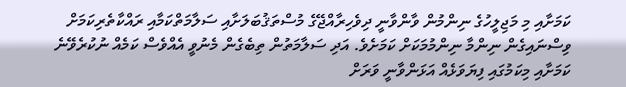ކަމަށާއި މި މަޖިލީހުގެ ނިންމުން ވާންވާނީ ދިވެހިރާއްޖޭގެ މުސްތަޤުބަލަށާއި ސަލާމަތްކަމާއި ރައްކާތެރިކަމަށް ވިސްނައިގެން ނިންމާ ނިންމުމަކަށް ކަމަށެވެ. އަދި ސަލާމަތުން ތިބެގެން މެނުވީ އެއްވެސް ކަމެއް ނުކުރެވޭނެ ކަމަށާއި މިކަމުގައި ފިޔަވަޅެއް އަޅަންވާނީ ވަރަށް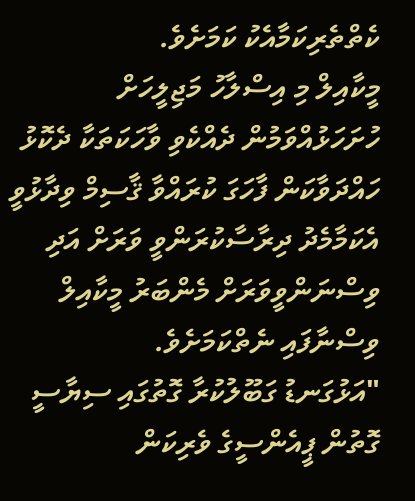ކެތްތެރިކަމާއެކު ކަމަށެވެ.
މީކާއިލް މި އިސްލާހު މަޖިލީހަށް ހުށަހަޅުއްވަމުން ދެއްކެވި ވާހަކަތަކާ ދެކޮޅު ހައްދަވާކަން ފާހަގަ ކުރައްވާ ޤާސިމް ވިދާޅުވީ އެކަމާމެދު ދިރާސާކުރަންވީ ވަރަށް އަދި ވިސްނަންވީވަރަށް މެންބަރު މީކާއިލް ވިސްނާފައި ނެތްކަމަށެވެ.
"އަޅުގަނޑު ގަބޫލުކުރާ ގޮތުގައި ސިޔާސީ ގޮތުން ޕީއެންސީގެ ވެރިކަން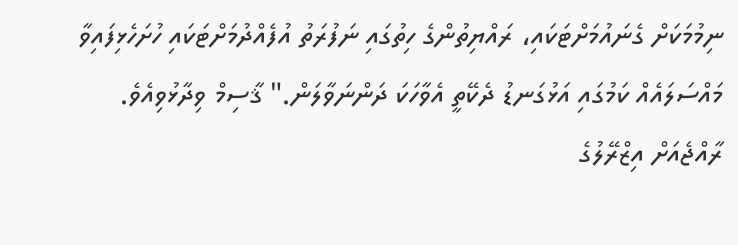ނިމުމަކަށް ގެނައުމަށްޓަކައި، ރައްޔިތުންގެ ހިތުގައި ނަފުރަތު އުފެއްދުމަށްޓަކައި ހުށަހެޅިފައިވާ މައްސަލައެއް ކަމުގައި އަޅުގަނޑު ދެކޭތީ އެވާހަކަ ދަންނަވާލަން." ޤާސިމް ވިދާޅުވިއެވެ.
ރާއްޖެއަށް އިޒްރޭލުގެ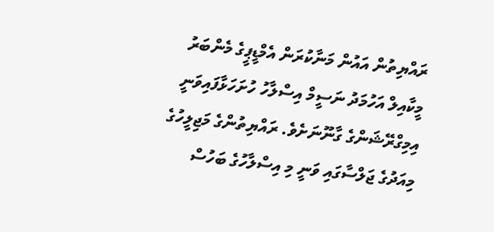ރައްޔިތުން އައުން މަނާކުރަން އެމްޑީޕީގެ މެންބަރު މީކާއިލް އަހުމަދު ނަސީމް އިސްލާހު ހުށަހަޅާފައިވަނީ އިމިގްރޭޝަންގެ ގާނޫނަށެވެ. ރައްޔިތުންގެ މަޖިލީހުގެ މިއަދުގެ ޖަލްސާގައި ވަނީ މި އިސްލާހުގެ ބަހުސް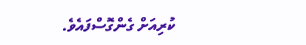ކުރިއަށް ގެންގޮސްފައެވެ.